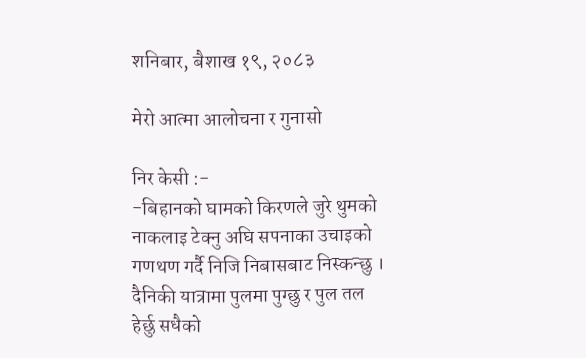शनिबार, बैशाख १९, २०८३

मेरो आत्मा आलोचना र गुनासो

निर केसी :-
-बिहानको घामको किरणले जुरे थुमको नाकलाइ टेक्नु अघि सपनाका उचाइको गणथण गर्दै निजि निबासबाट निस्कन्छु । दैनिकी यात्रामा पुलमा पुग्छु र पुल तल हेर्छु सधैको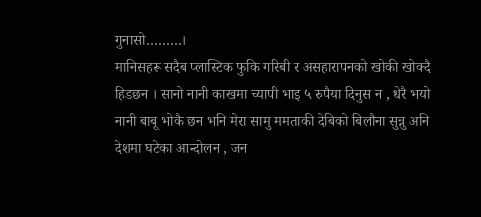गुनासो………।
मानिसहरू सदैब प्लास्टिक फुकि गरिबी र असहारापनको खोकी खोक्दै हिडछन । सानो नानी काखमा च्यापी भाइ ५ रुपैया दिनुस न , धेरै भयो नानी बाबू भोकै छन भनि मेरा सामु ममताकी देबिको बिलौना सुन्नु अनि देशमा घटेका आन्दोलन , जन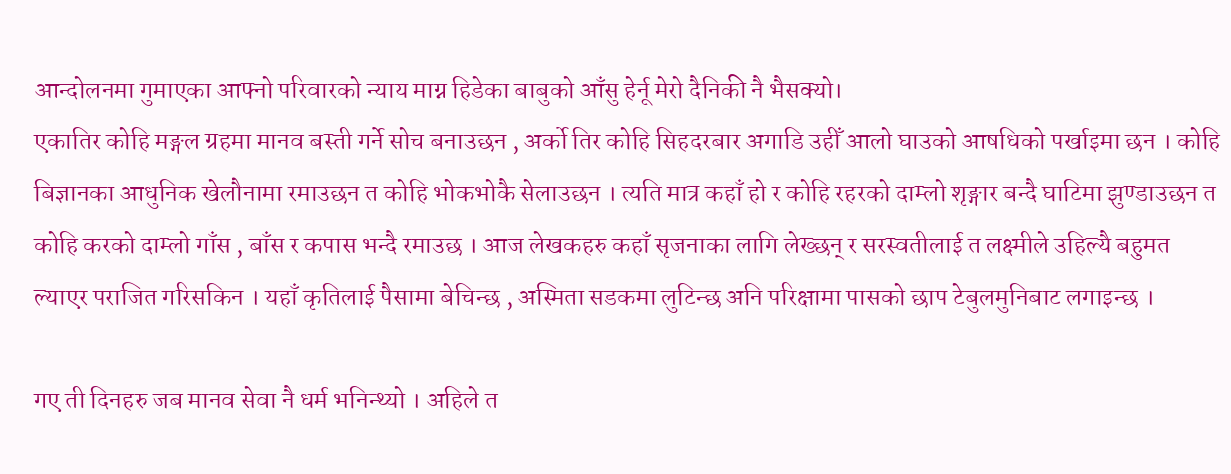आन्दोलनमा गुमाएका आफ्नो परिवारको न्याय माग्न हिडेका बाबुको आँसु हेर्नू मेरो दैनिकी नै भैसक्यो।
एकातिर कोहि मङ्गल ग्रहमा मानव बस्ती गर्ने सोच बनाउछन , अर्को तिर कोहि सिहदरबार अगाडि उहीँ आलो घाउको आषधिको पर्खाइमा छन । कोहि बिज्ञानका आधुनिक खेलौनामा रमाउछन त कोहि भोकभोकै सेलाउछन । त्यति मात्र कहाँ हो र कोहि रहरको दाम्लो शृङ्गार बन्दै घाटिमा झुण्डाउछन त कोहि करको दाम्लो गाँस , बाँस र कपास भन्दै रमाउछ । आज लेखकहरु कहाँ सृजनाका लागि लेख्छन् र सरस्वतीलाई त लक्ष्मीले उहिल्यै बहुमत ल्याएर पराजित गरिसकिन । यहाँ कृतिलाई पैसामा बेचिन्छ , अस्मिता सडकमा लुटिन्छ अनि परिक्षामा पासको छाप टेबुलमुनिबाट लगाइन्छ ।

गए ती दिनहरु जब मानव सेवा नै धर्म भनिन्थ्यो । अहिले त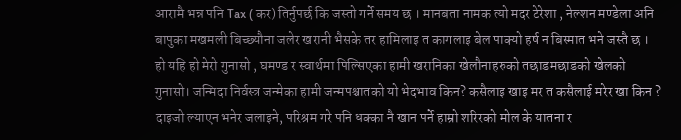आरामै भन्न पनि Tax ( कर) तिर्नुपर्छ कि जस्तो गर्ने समय छ । मानबता नामक त्यो मदर टेरेशा , नेल्शन मण्डेला अनि बापुका मखमली बिच्छ्यौना जलेर खरानी भैसके तर हामिलाइ त कागलाइ बेल पाक्यो हर्ष न बिस्मात भने जस्तै छ ।
हो यहि हो मेरो गुनासो , घमण्ड र स्वार्थमा पिल्सिएका हामी खरानिका खेलौनाहरुको तछाडमछाडको खेलको गुनासो। जन्मिदा निर्वस्त्र जन्मेका हामी जन्मपश्चातको यो भेदभाव किन? कसैलाइ खाइ मर त कसैलाई मरेर खा किन ? दाइजो ल्याएन भनेर जलाइने, परिश्रम गरे पनि धक्का नै खान पर्ने हाम्रो शरिरको मोल के यातना र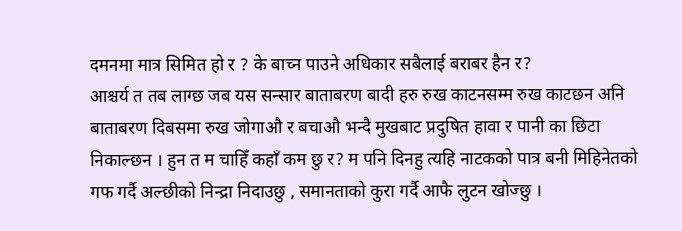दमनमा मात्र सिमित हो र ? के बाच्न पाउने अधिकार सबैलाई बराबर हैन र?
आश्चर्य त तब लाग्छ जब यस सन्सार बाताबरण बादी हरु रुख काटनसम्म रुख काटछन अनि बाताबरण दिबसमा रुख जोगाऔ र बचाऔ भन्दै मुखबाट प्रदुषित हावा र पानी का छिटा निकाल्छन । हुन त म चाहिँ कहाँ कम छु र? म पनि दिनहु त्यहि नाटकको पात्र बनी मिहिनेतको गफ गर्दै अल्छीको निन्द्रा निदाउछु , समानताको कुरा गर्दै आफै लुटन खोज्छु ।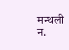मन्थली न.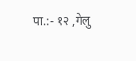पा.:- १२ ,गेलु